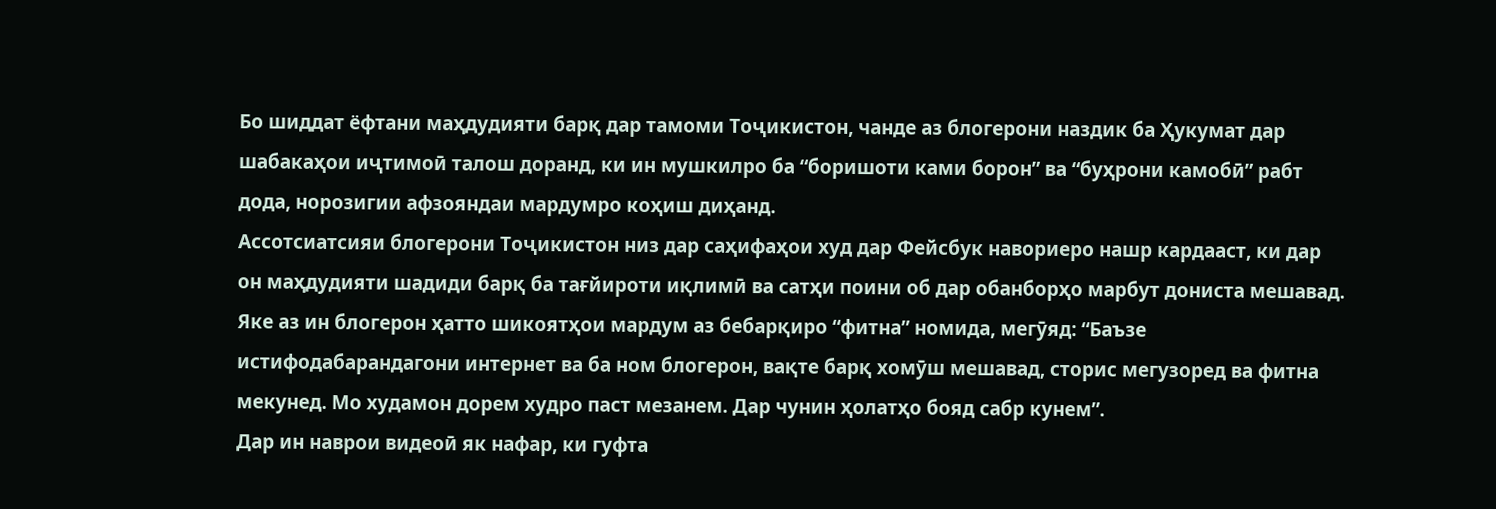Бо шиддат ёфтани маҳдудияти барқ дар тамоми Тоҷикистон, чанде аз блогерони наздик ба Ҳукумат дар шабакаҳои иҷтимоӣ талош доранд, ки ин мушкилро ба “боришоти ками борон” ва “буҳрони камобӣ” рабт дода, норозигии афзояндаи мардумро коҳиш диҳанд.
Ассотсиатсияи блогерони Тоҷикистон низ дар саҳифаҳои худ дар Фейсбук навориеро нашр кардааст, ки дар он маҳдудияти шадиди барқ ба тағйироти иқлимӣ ва сатҳи поини об дар обанборҳо марбут дониста мешавад. Яке аз ин блогерон ҳатто шикоятҳои мардум аз бебарқиро “фитна” номида, мегӯяд: “Баъзе истифодабарандагони интернет ва ба ном блогерон, вақте барқ хомӯш мешавад, сторис мегузоред ва фитна мекунед. Мо худамон дорем худро паст мезанем. Дар чунин ҳолатҳо бояд сабр кунем”.
Дар ин наврои видеоӣ як нафар, ки гуфта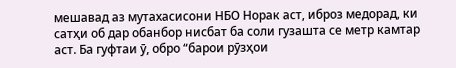мешавад аз мутахасисони НБО Норак аст, иброз медорад, ки сатҳи об дар обанбор нисбат ба соли гузашта се метр камтар аст. Ба гуфтаи ӯ, обро “барои рӯзҳои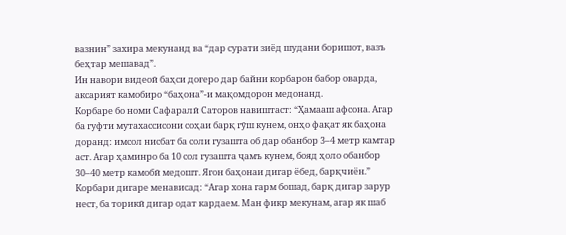вазнин” захира мекунанд ва “дар сурати зиёд шудани боришот, вазъ беҳтар мешавад”.
Ин навори видеоӣ баҳси доғеро дар байни корбарон бабор оварда, аксарият камобиро “баҳона”-и мақомдорон медонанд.
Корбаре бо номи Сафаралӣ Саторов навиштаст: “Ҳамааш афсона. Агар ба гуфти мутахассисони соҳаи барқ гӯш кунем, онҳо фақат як баҳона доранд: имсол нисбат ба соли гузашта об дар обанбор 3–4 метр камтар аст. Агар ҳаминро ба 10 сол гузашта ҷамъ кунем, бояд ҳоло обанбор 30–40 метр камобӣ медошт. Ягон баҳонаи дигар ёбед, барқчиён.”
Корбари дигаре менависад: “Агар хона гарм бошад, барқ дигар зарур нест, ба торикӣ дигар одат кардаем. Ман фикр мекунам, агар як шаб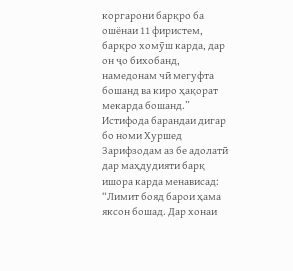коргарони барқро ба ошёнаи 11 фиристем, барқро хомӯш карда, дар он ҷо бихобанд, намедонам чӣ мегуфта бошанд ва киро ҳақорат мекарда бошанд.”
Истифода барандаи дигар бо номи Хуршед Зарифзодам аз бе адолатӣ дар маҳдудияти барқ ишора карда менависад: “Лимит бояд барои ҳама яксон бошад. Дар хонаи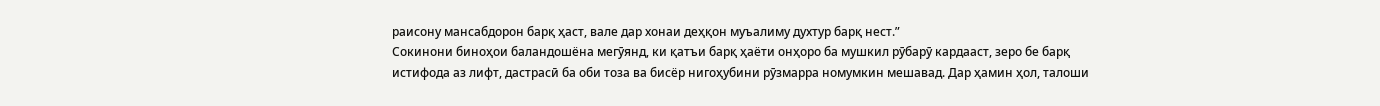раисону мансабдорон барқ ҳаст, вале дар хонаи деҳқон муъалиму духтур барқ нест.”
Сокинони биноҳои баландошёна мегӯянд, ки қатъи барқ ҳаёти онҳоро ба мушкил рӯбарӯ кардааст, зеро бе барқ истифода аз лифт, дастрасӣ ба оби тоза ва бисёр нигоҳубини рӯзмарра номумкин мешавад. Дар ҳамин ҳол, талоши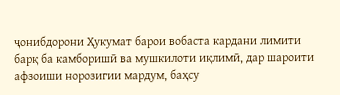ҷонибдорони Ҳукумат барои вобаста кардани лимити барқ ба камборишӣ ва мушкилоти иқлимӣ, дар шароити афзоиши норозигии мардум, баҳсу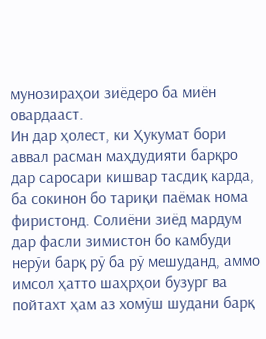мунозираҳои зиёдеро ба миён овардааст.
Ин дар ҳолест, ки Ҳукумат бори аввал расман маҳдудияти барқро дар саросари кишвар тасдиқ карда, ба сокинон бо тариқи паёмак нома фиристонд. Солиёни зиёд мардум дар фасли зимистон бо камбуди нерӯи барқ рӯ ба рӯ мешуданд, аммо имсол ҳатто шаҳрҳои бузург ва пойтахт ҳам аз хомӯш шудани барқ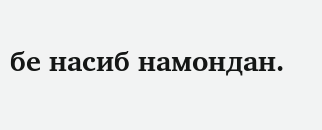бе насиб намондан.